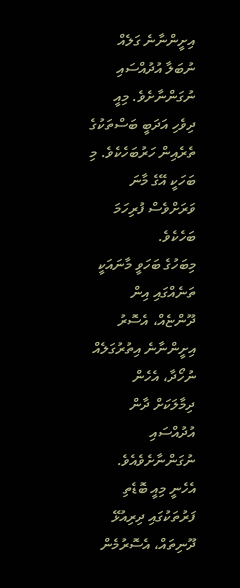އިށީންނާނެ ގަލެއް ނުބަލާ އުދުއްސައި ނުގަންނާށެވެ. މިއީ ދިވެހި އަދަބީ ބަސްތަކުގެ ތެރެއިން ހަރުބަހެކެވެ. މި ބަހަކީ އޭގެ މާނަ ވަރަށްވެސް ފުރިހަމަ ބަހެކެވެ.
މިބަހުގެ ބަހަވީ މާނައަކީ ތަނެއްގައި އިން ދޫންޏެއް، އެސޮރު އިށީންނާނެ އިތުރުގަލެއް ނުހޯދާ، އެހެން ދިމާލަކަށް ދާން އުދުއްސައި ނުގަންނާށެވެއެވެ. އެހެނީ މިއީ ބޮޑެތި ފަރުތަކުގައި ދިރިއުޅޭ ދޫނިތައް، އެސޮރުމެން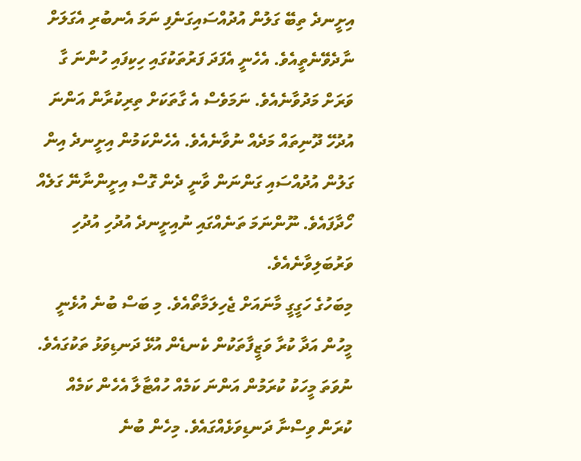އިށީނދެ ތިބޭ ގަލުން އުދުއްސައިގަނެފި ނަމަ އެނބުރި އެގަލަށް ނާދެވޭނެތީއެވެ. އެހެނީ އެފަދަ ފަރުތަކުގައި ހިކިފައި ހުންނަ ގާ ވަރަށް މަދުވާނެއެވެ. ނަމަވެސް އެ ގާތަކަށް ތިރިކުރާން އަންނަ އުދުހޭ ދޫނިތައް މަދެއް ނުވާނެއެވެ. އެހެންކަމުން އިށީނދެ އިން ގަލުން އުދުއްސައި ގަންނަން ވާނީ ދެން ގޮސް އިށީންނާނޭ ގަލެއް ހޯދާފައެވެ. ނޫންނަމަ ތަނެއްގައި ނުއިށީނދެ އުދުހި އުދުހި ވަރުބަލިވާނެއެވެ.
މިބަހުގެ ހަގީގީ މާނައަށް ޖެހިލަމާތޯއެވެ. މި ބަސް ބުނެ އުޅެނީ މީހުން އަދާ ކުރާ ވަޒީފާތަކުން ކެނޑެން އުޅޭ ދަނޑިވަޅު ތަކުގައެވެ. ނުވަތަ މީހަކު ކުރަމުން އަންނަ ކަމެއް ހުއްޓާލާ އެހެން ކަމެއް ކުރަން ވިސްނާ ދަނޑިވަޅެއްގައެވެ. މިހެން ބުނެ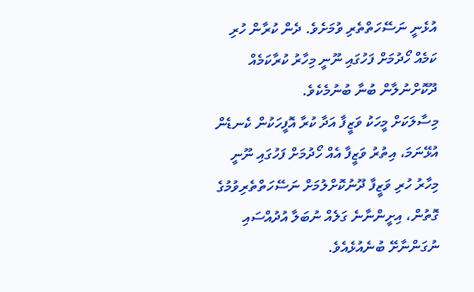އުޅެނީ ނަސޭހަތްތެރި ވުމަށެވެ. ދެން ކުރާން ހުރި ކަމެއް ހޯދުމަށް ފަހުގައި ނޫނީ މިހާރު ކުރާކަމެއް ދޫކޮށްނުލާން ބުނާ ބުނުމެކެވެ.
މިސާލަކަށް މީހަކު ވަޒީފާ އަދާ ކުރާ އޮފީހަކުން ކެނޑެން އުޅޭނަމަ، އިތުރު ވަޒީފާ އެއް ހޯދުމަށް ފަހުގައި ނޫނީ މިހާރު ހުރި ވަޒީފާ ދޫނުކޮށްލުމަށް ނަސޭހަތްތެރިވުމުގެ ގޮތުން، އިށީންނާނެ ގަލެއް ނުބަލާ އުދުއްސައި ނުގަންނާށޭ ބުނެއުޅެއެވެ.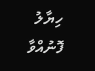ހިޔާލު
ފޮނުއްވާ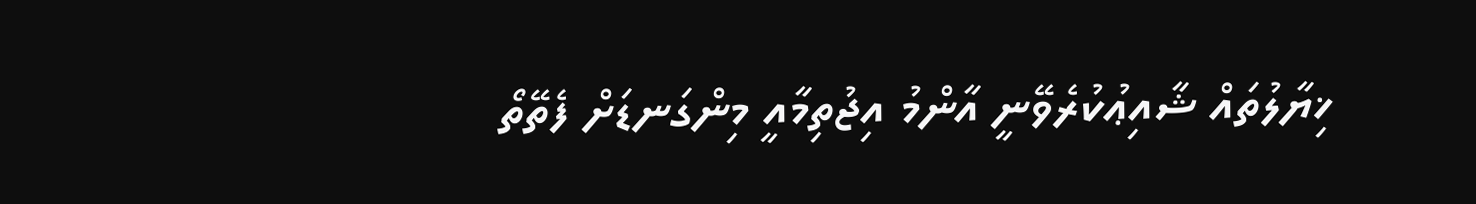ޚިޔާލުތައް ޝާއިޢުކުރެވޭނީ އާންމު އިޖުތިމާއީ މިންގަނޑަށް ފެތޭތޯ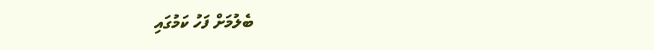ބެލުމަށް ފަހު ކަމުގައި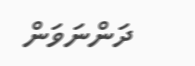ދަންނަވަން